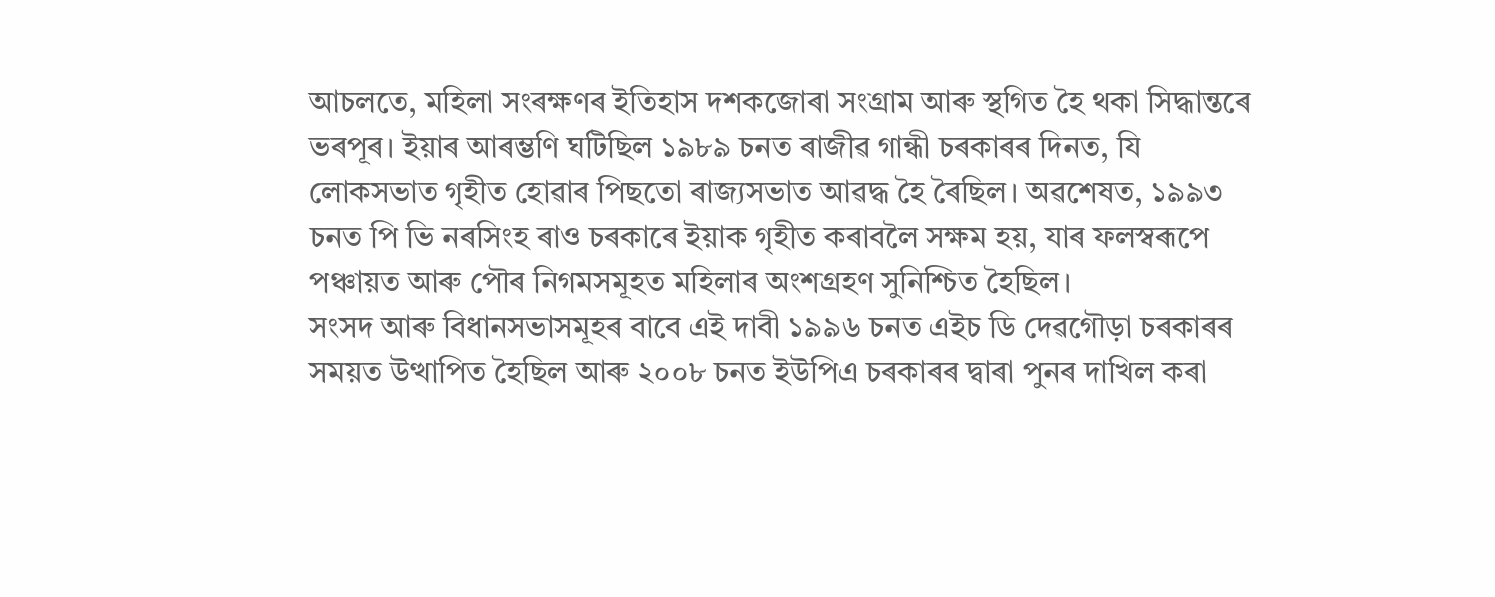আচলতে, মহিলা সংৰক্ষণৰ ইতিহাস দশকজোৰা সংগ্ৰাম আৰু স্থগিত হৈ থকা সিদ্ধান্তৰে ভৰপূৰ। ইয়াৰ আৰম্ভণি ঘটিছিল ১৯৮৯ চনত ৰাজীৱ গান্ধী চৰকাৰৰ দিনত, যি লোকসভাত গৃহীত হোৱাৰ পিছতো ৰাজ্যসভাত আৱদ্ধ হৈ ৰৈছিল। অৱশেষত, ১৯৯৩ চনত পি ভি নৰসিংহ ৰাও চৰকাৰে ইয়াক গৃহীত কৰাবলৈ সক্ষম হয়, যাৰ ফলস্বৰূপে পঞ্চায়ত আৰু পৌৰ নিগমসমূহত মহিলাৰ অংশগ্ৰহণ সুনিশ্চিত হৈছিল।
সংসদ আৰু বিধানসভাসমূহৰ বাবে এই দাবী ১৯৯৬ চনত এইচ ডি দেৱগৌড়া চৰকাৰৰ সময়ত উত্থাপিত হৈছিল আৰু ২০০৮ চনত ইউপিএ চৰকাৰৰ দ্বাৰা পুনৰ দাখিল কৰা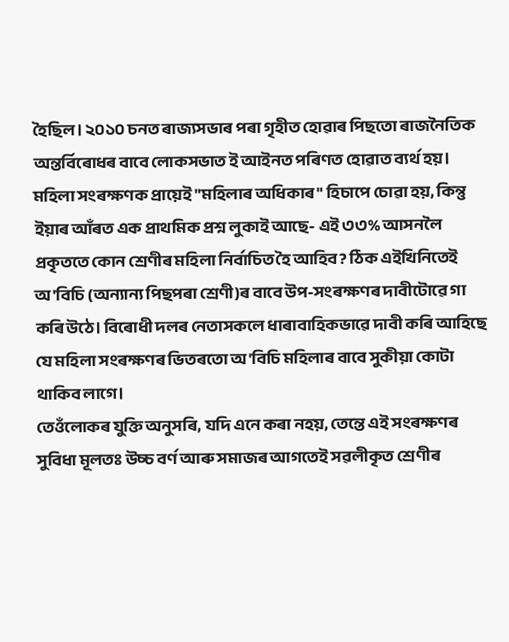হৈছিল। ২০১০ চনত ৰাজ্যসভাৰ পৰা গৃহীত হোৱাৰ পিছতো ৰাজনৈতিক অন্তৰ্বিৰোধৰ বাবে লোকসভাত ই আইনত পৰিণত হোৱাত ব্যৰ্থ হয়।
মহিলা সংৰক্ষণক প্ৰায়েই "মহিলাৰ অধিকাৰ" হিচাপে চোৱা হয়, কিন্তু ইয়াৰ আঁৰত এক প্ৰাথমিক প্ৰশ্ন লুকাই আছে- এই ৩৩% আসনলৈ প্ৰকৃততে কোন শ্ৰেণীৰ মহিলা নিৰ্বাচিত হৈ আহিব? ঠিক এইখিনিতেই অ'বিচি (অন্যান্য পিছপৰা শ্ৰেণী)ৰ বাবে উপ-সংৰক্ষণৰ দাবীটোৱে গা কৰি উঠে। বিৰোধী দলৰ নেতাসকলে ধাৰাবাহিকভাৱে দাবী কৰি আহিছে যে মহিলা সংৰক্ষণৰ ভিতৰতো অ'বিচি মহিলাৰ বাবে সুকীয়া কোটা থাকিব লাগে।
তেওঁলোকৰ যুক্তি অনুসৰি, যদি এনে কৰা নহয়, তেন্তে এই সংৰক্ষণৰ সুবিধা মূলতঃ উচ্চ বৰ্ণ আৰু সমাজৰ আগতেই সৱলীকৃত শ্ৰেণীৰ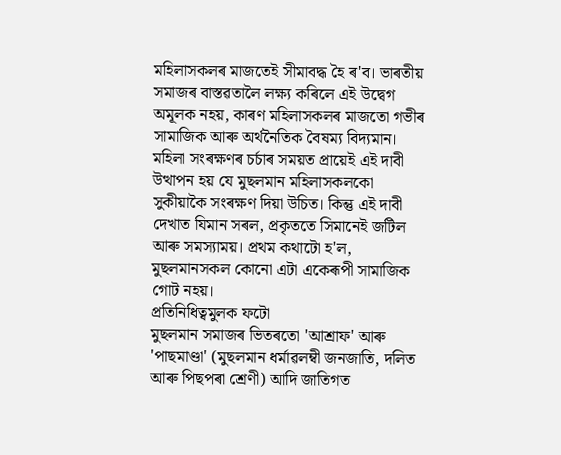মহিলাসকলৰ মাজতেই সীমাবদ্ধ হৈ ৰ'ব। ভাৰতীয় সমাজৰ বাস্তৱতালৈ লক্ষ্য কৰিলে এই উদ্বেগ অমূলক নহয়, কাৰণ মহিলাসকলৰ মাজতো গভীৰ সামাজিক আৰু অৰ্থনৈতিক বৈষম্য বিদ্যমান।
মহিলা সংৰক্ষণৰ চৰ্চাৰ সময়ত প্ৰায়েই এই দাবী উত্থাপন হয় যে মুছলমান মহিলাসকলকো সুকীয়াকৈ সংৰক্ষণ দিয়া উচিত। কিন্তু এই দাবী দেখাত যিমান সৰল, প্ৰকৃততে সিমানেই জটিল আৰু সমস্যাময়। প্ৰথম কথাটো হ'ল, মুছলমানসকল কোনো এটা একেৰূপী সামাজিক গোট নহয়।
প্ৰতিনিধিত্বমুলক ফটো
মুছলমান সমাজৰ ভিতৰতো 'আশ্ৰাফ' আৰু 'পাছমাণ্ডা' (মুছলমান ধৰ্মাৱলম্বী জনজাতি, দলিত আৰু পিছপৰা শ্ৰেণী) আদি জাতিগত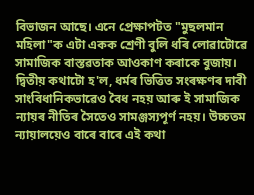বিভাজন আছে। এনে প্ৰেক্ষাপটত "মুছলমান মহিলা"ক এটা একক শ্ৰেণী বুলি ধৰি লোৱাটোৱে সামাজিক বাস্তৱতাক আওকাণ কৰাকে বুজায়।
দ্বিতীয় কথাটো হ'ল, ধৰ্মৰ ভিত্তিত সংৰক্ষণৰ দাবী সাংবিধানিকভাৱেও বৈধ নহয় আৰু ই সামাজিক ন্যায়ৰ নীতিৰ সৈতেও সামঞ্জস্যপূৰ্ণ নহয়। উচ্চতম ন্যায়ালয়েও বাৰে বাৰে এই কথা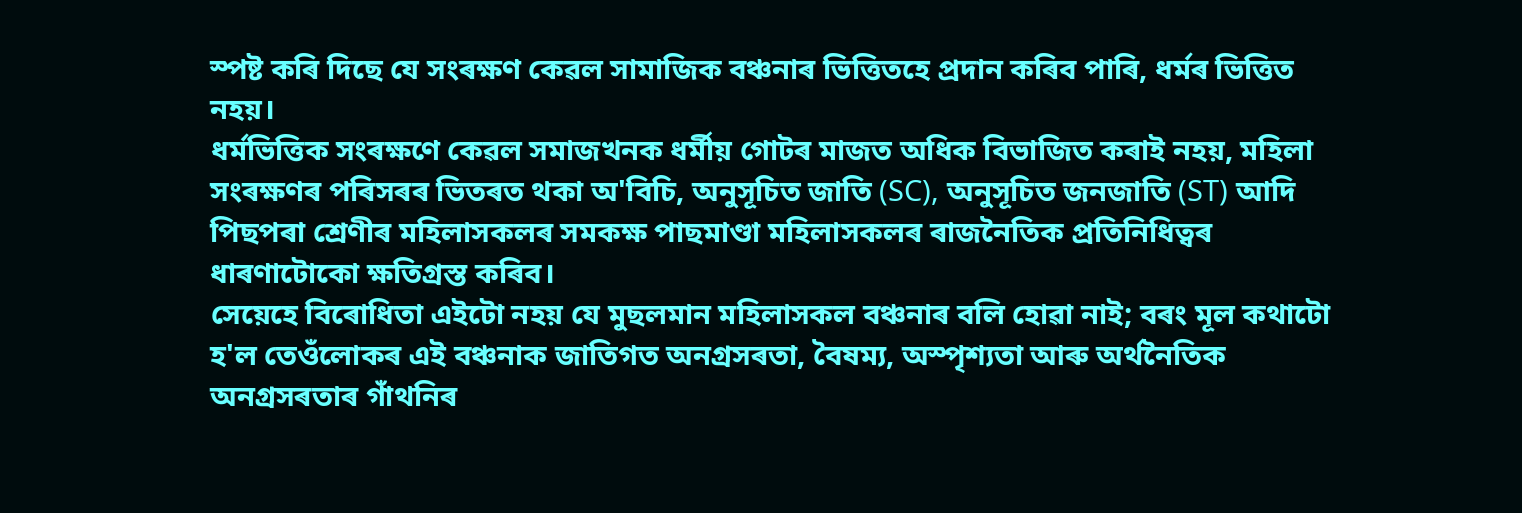স্পষ্ট কৰি দিছে যে সংৰক্ষণ কেৱল সামাজিক বঞ্চনাৰ ভিত্তিতহে প্ৰদান কৰিব পাৰি, ধৰ্মৰ ভিত্তিত নহয়।
ধৰ্মভিত্তিক সংৰক্ষণে কেৱল সমাজখনক ধৰ্মীয় গোটৰ মাজত অধিক বিভাজিত কৰাই নহয়, মহিলা সংৰক্ষণৰ পৰিসৰৰ ভিতৰত থকা অ'বিচি, অনুসূচিত জাতি (SC), অনুসূচিত জনজাতি (ST) আদি পিছপৰা শ্ৰেণীৰ মহিলাসকলৰ সমকক্ষ পাছমাণ্ডা মহিলাসকলৰ ৰাজনৈতিক প্ৰতিনিধিত্বৰ ধাৰণাটোকো ক্ষতিগ্ৰস্ত কৰিব।
সেয়েহে বিৰোধিতা এইটো নহয় যে মুছলমান মহিলাসকল বঞ্চনাৰ বলি হোৱা নাই; বৰং মূল কথাটো হ'ল তেওঁলোকৰ এই বঞ্চনাক জাতিগত অনগ্ৰসৰতা, বৈষম্য, অস্পৃশ্যতা আৰু অৰ্থনৈতিক অনগ্ৰসৰতাৰ গাঁথনিৰ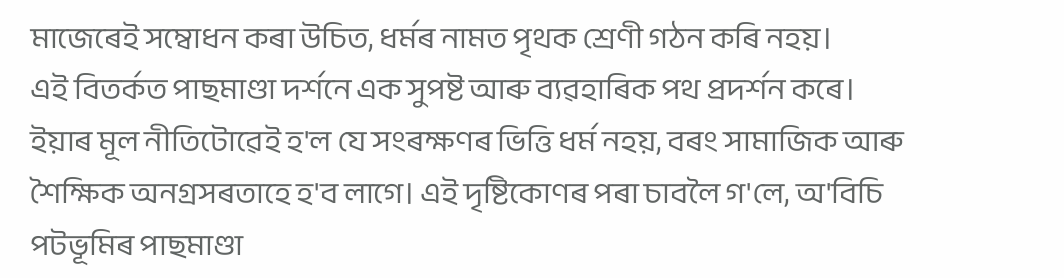মাজেৰেই সম্বোধন কৰা উচিত, ধৰ্মৰ নামত পৃথক শ্ৰেণী গঠন কৰি নহয়।
এই বিতৰ্কত পাছমাণ্ডা দৰ্শনে এক সুপষ্ট আৰু ব্যৱহাৰিক পথ প্ৰদৰ্শন কৰে। ইয়াৰ মূল নীতিটোৱেই হ'ল যে সংৰক্ষণৰ ভিত্তি ধৰ্ম নহয়, বৰং সামাজিক আৰু শৈক্ষিক অনগ্ৰসৰতাহে হ'ব লাগে। এই দৃষ্টিকোণৰ পৰা চাবলৈ গ'লে, অ'বিচি পটভূমিৰ পাছমাণ্ডা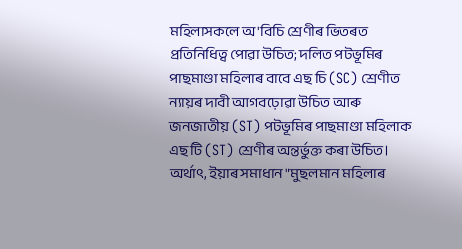মহিলাসকলে অ'বিচি শ্ৰেণীৰ ভিতৰত প্ৰতিনিধিত্ব পোৱা উচিত; দলিত পটভূমিৰ পাছমাণ্ডা মহিলাৰ বাবে এছ চি (SC) শ্ৰেণীত ন্যায়ৰ দাবী আগবঢ়োৱা উচিত আৰু জনজাতীয় (ST) পটভূমিৰ পাছমাণ্ডা মহিলাক এছ টি (ST) শ্ৰেণীৰ অন্তৰ্ভুক্ত কৰা উচিত। অৰ্থাৎ, ইয়াৰ সমাধান "মুছলমান মহিলাৰ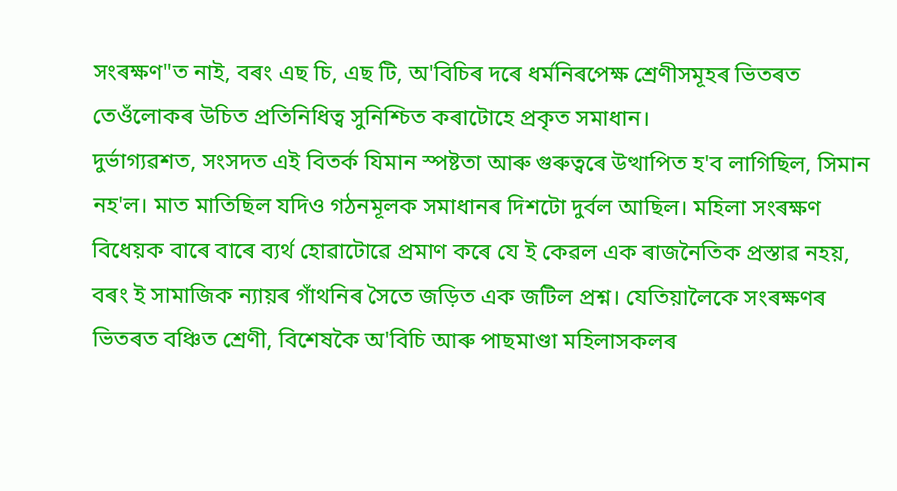সংৰক্ষণ"ত নাই, বৰং এছ চি, এছ টি, অ'বিচিৰ দৰে ধৰ্মনিৰপেক্ষ শ্ৰেণীসমূহৰ ভিতৰত তেওঁলোকৰ উচিত প্ৰতিনিধিত্ব সুনিশ্চিত কৰাটোহে প্ৰকৃত সমাধান।
দুৰ্ভাগ্যৱশত, সংসদত এই বিতৰ্ক যিমান স্পষ্টতা আৰু গুৰুত্বৰে উত্থাপিত হ'ব লাগিছিল, সিমান নহ'ল। মাত মাতিছিল যদিও গঠনমূলক সমাধানৰ দিশটো দুৰ্বল আছিল। মহিলা সংৰক্ষণ বিধেয়ক বাৰে বাৰে ব্যৰ্থ হোৱাটোৱে প্ৰমাণ কৰে যে ই কেৱল এক ৰাজনৈতিক প্ৰস্তাৱ নহয়, বৰং ই সামাজিক ন্যায়ৰ গাঁথনিৰ সৈতে জড়িত এক জটিল প্ৰশ্ন। যেতিয়ালৈকে সংৰক্ষণৰ ভিতৰত বঞ্চিত শ্ৰেণী, বিশেষকৈ অ'বিচি আৰু পাছমাণ্ডা মহিলাসকলৰ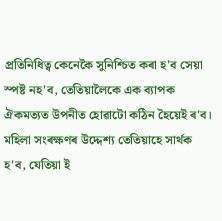প্ৰতিনিধিত্ব কেনেকৈ সুনিশ্চিত কৰা হ'ব সেয়া স্পষ্ট নহ'ব, তেতিয়ালৈকে এক ব্যাপক ঐকমত্যত উপনীত হোৱাটো কঠিন হৈয়েই ৰ'ব।
মহিলা সংৰক্ষণৰ উদ্দেশ্য তেতিয়াহে সাৰ্থক হ'ব, যেতিয়া ই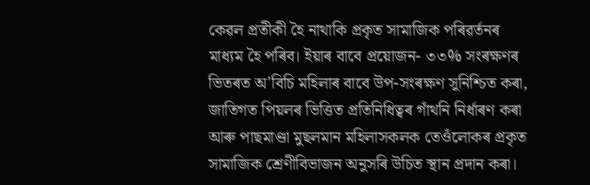কেৱল প্ৰতীকী হৈ নাথাকি প্ৰকৃত সামাজিক পৰিৱৰ্তনৰ মাধ্যম হৈ পৰিব। ইয়াৰ বাবে প্ৰয়োজন- ৩৩% সংৰক্ষণৰ ভিতৰত অ'বিচি মহিলাৰ বাবে উপ-সংৰক্ষণ সুনিশ্চিত কৰা, জাতিগত পিয়লৰ ভিত্তিত প্ৰতিনিধিত্বৰ গাঁথনি নিৰ্ধাৰণ কৰা আৰু পাছমাণ্ডা মুছলমান মহিলাসকলক তেওঁলোকৰ প্ৰকৃত সামাজিক শ্ৰেণীবিভাজন অনুসৰি উচিত স্থান প্ৰদান কৰা।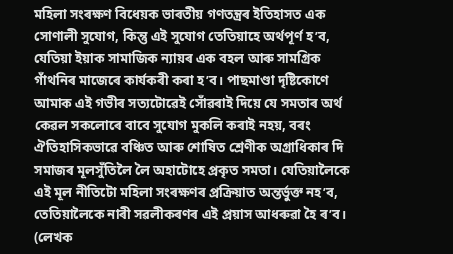মহিলা সংৰক্ষণ বিধেয়ক ভাৰতীয় গণতন্ত্ৰৰ ইতিহাসত এক সোণালী সুযোগ, কিন্তু এই সুযোগ তেতিয়াহে অৰ্থপূৰ্ণ হ’ব, যেতিয়া ইয়াক সামাজিক ন্যায়ৰ এক বহল আৰু সামগ্ৰিক গাঁথনিৰ মাজেৰে কাৰ্যকৰী কৰা হ’ব। পাছমাণ্ডা দৃষ্টিকোণে আমাক এই গভীৰ সত্যটোৱেই সোঁৱৰাই দিয়ে যে সমতাৰ অৰ্থ কেৱল সকলোৰে বাবে সুযোগ মুকলি কৰাই নহয়, বৰং ঐতিহাসিকভাৱে বঞ্চিত আৰু শোষিত শ্ৰেণীক অগ্ৰাধিকাৰ দি সমাজৰ মূলসুঁতিলৈ লৈ অহাটোহে প্ৰকৃত সমতা। যেতিয়ালৈকে এই মূল নীতিটো মহিলা সংৰক্ষণৰ প্ৰক্ৰিয়াত অন্তৰ্ভুক্ত নহ’ব, তেতিয়ালৈকে নাৰী সৱলীকৰণৰ এই প্ৰয়াস আধৰুৱা হৈ ৰ’ব।
(লেখক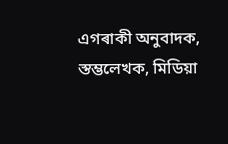এগৰাকী অনুবাদক, স্তম্ভলেখক, মিডিয়া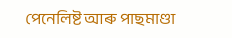পেনেলিষ্ট আৰু পাছমাণ্ডা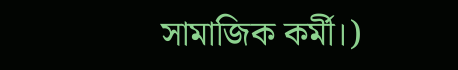সামাজিক কৰ্মী।)